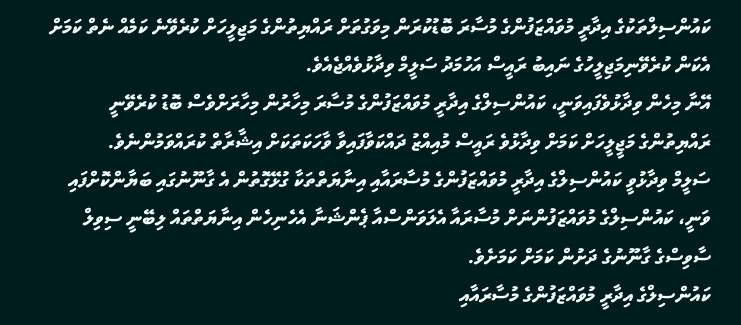ކައުންސިލްތަކުގެ އިދާރީ މުވައްޒަފުންގެ މުސާރަ ބޮޑުކުރަން މިވަގުތަށް ރައްޔިތުންގެ މަޖިލީހަށް ކުރެވޭނެ ކަމެއް ނެތް ކަމަށް އެކަން ކުރެވޭނިމަޖިލީހުގެ ނައިބު ރައީސް އަހުމަދު ސަލީމް ވިދާޅުވެއްޖެއެވެ.
އޭނާ މިހެން ވިދާޅުވެފައިވަނީ، ކައުންސިލްގެ އިދާރީ މުވައްޒަފުންގެ މުސާރަ މިހާރުން މިހާރަށްވެސް ބޮޑު ކުރެވޭނީ ރައްޔިތުންގެ މަޖީލީހަށް ކަމަށް ވިދާޅުވެ ރައީސް މުއިއްޒު ދައްކަވާފައިވާ ވާހަކަތަކަށް އިޝާރާތް ކުރައްވަމުންނެވެ.
ސަލީމް ވިދާޅުވީ ކައުންސިލްގެ އިދާރީ މުވައްޒަފުންގެ މުސާރައާއި އިނާޔަތްތަކާ ގުޅޭގޮތުން އެ ގާނޫނުގައި ބަޔާންކޮށްފައި ވަނީ، ކައުންސިލްގެ މުވައްޒަފުންނަށް މުސާރައާ އެލަވަންސްއާ ޕެންޝަނާ އެހެނިހެން އިނާޔަތްތައް ލިބޭނީ ސިވިލް ސާވިސްގެ ގާނޫނުގެ ދަށުން ކަމަށް ކަމަށެވެ.
ކައުންސިލްގެ އިދާރީ މުވައްޒަފުންގެ މުސާރައާއި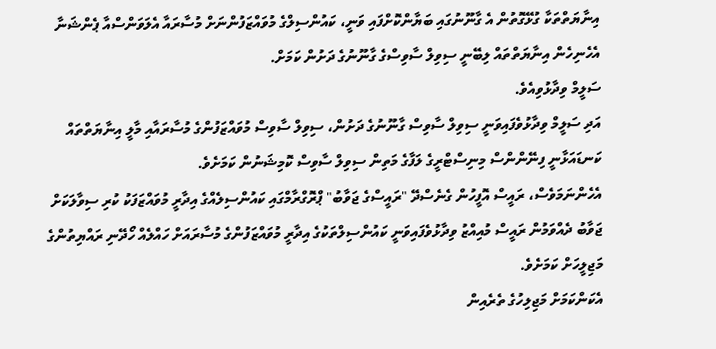އިނާޔަތްތަކާ ގުޅޭގޮތުން އެ ގާނޫނުގައި ބަޔާންކޮށްފައި ވަނީ، ކައުންސިލްގެ މުވައްޒަފުންނަށް މުސާރައާ އެލަވަންސްއާ ޕެންޝަނާ އެހެނިހެން އިނާޔަތްތައް ލިބޭނީ ސިވިލް ސާވިސްގެ ގާނޫނުގެ ދަށުން ކަމަށް.
ސަލީމް ވިދާޅުވިއެވެ.
އަދި ސަލީމް ވިދާޅުވެފައިވަނީ ސިވިލް ސާވިސް ގާނޫނުގެ ދަށުން، ސިވިލް ސާވިސް މުވައްޒަފުންގެ މުސާރައާއި މާލީ އިނާޔަތްތައް ކަނޑައަޅާނީ ފިނޭންންސް މިނިސްޓްރީގެ ލަފާގެ މަތިން ސިވިލް ސާވިސް ކޮމިޝަނުން ކަމަށެވެ.
އެހެންނަމަވެސް، ރައީސް އޮފީހުން ގެނެސްދޭ "ރައީސްގެ ޖަވާބު" ޕްރޮގްރާމްގައި ކައުންސިލެއްގެ އިދާރީ މުވައްޒަފަކު ކުރި ސިވާލަކަށް ޖަވާބު ދެއްވަމުން ރައީސް މުއިއްޒު ވިދާޅުވެފައިވަނީ ކައުންސިލްތަކުގެ އިދާރީ މުވައްޒަފުންގެ މުސާރައަށް ހައްލެއް ހޯދޭނި ރައްޔިތުންގެ މަޖިލީހަށް ކަމަށެވެ.
އެކަންކަމަށް މަޖިލިހުގެ ތެރެއިން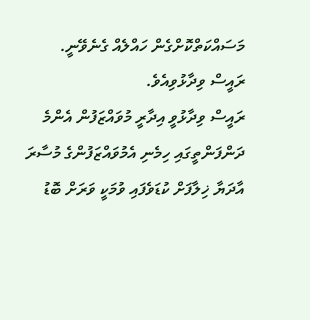މަސައްކަތްކޮށްގެން ހައްލެއް ގެނެވޭނީ.
ރައީސް ވިދާޅުވިއެވެ.
ރައީސް ވިދާޅުވީ އިދާރީ މުވައްޒަފުން އެންމެ ދަންފަންތީގައި ހިމެނި އެމުވައްޒަފުންގެ މުސާރަ އާދަޔާ ޚިލާފަށް ކުޑަވެފައި ވުމަކީ ވަރަށް ބޮޑު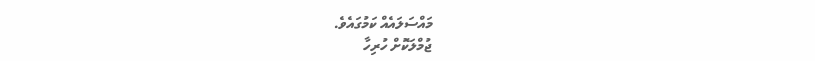މައްސަލައެއް ކަމުގައެވެ.
ޖުމްލަކޮށް ހުރިހާ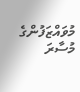މުވައްޒަފުންގެ މުސާރަ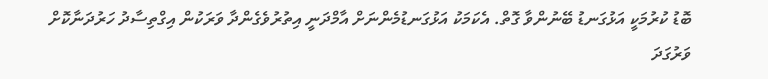ބޮޑު ކުރުމަކީ އަޅުގަނޑު ބޭނުންވާ ގޮތް. އެކަމަކު އަޅުގަނޑުމެންނަށް އާމްދަނީ އިތުރުވެގެންދާ ވަރަކުން އިގްތިސާދު ހަރުދަނާކޮށް ވަރުގަދަ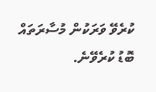ކުރެވޭ ވަރަކުން މުސާރަތައް ބޮޑު ކުރެވޭނެ.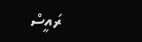ރައީސް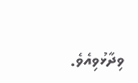ވިދާޅުވިއެވެ.